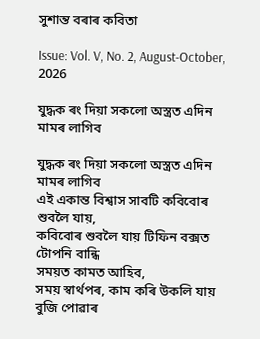সুশান্ত বৰাৰ কবিতা

Issue: Vol. V, No. 2, August-October, 2026

যুদ্ধক ৰং দিয়া সকলো অস্ত্ৰত এদিন মামৰ লাগিব

যুদ্ধক ৰং দিয়া সকলো অস্ত্ৰত এদিন মামৰ লাগিব
এই একান্ত বিশ্বাস সাবটি কবিবোৰ শুবলৈ যায়,
কবিবোৰ শুবলৈ যায় টিফিন বক্সত টোপনি বান্ধি
সময়ত কামত আহিব,
সময় স্বাৰ্থপৰ, কাম কৰি উকলি যায়
বুজি পোৱাৰ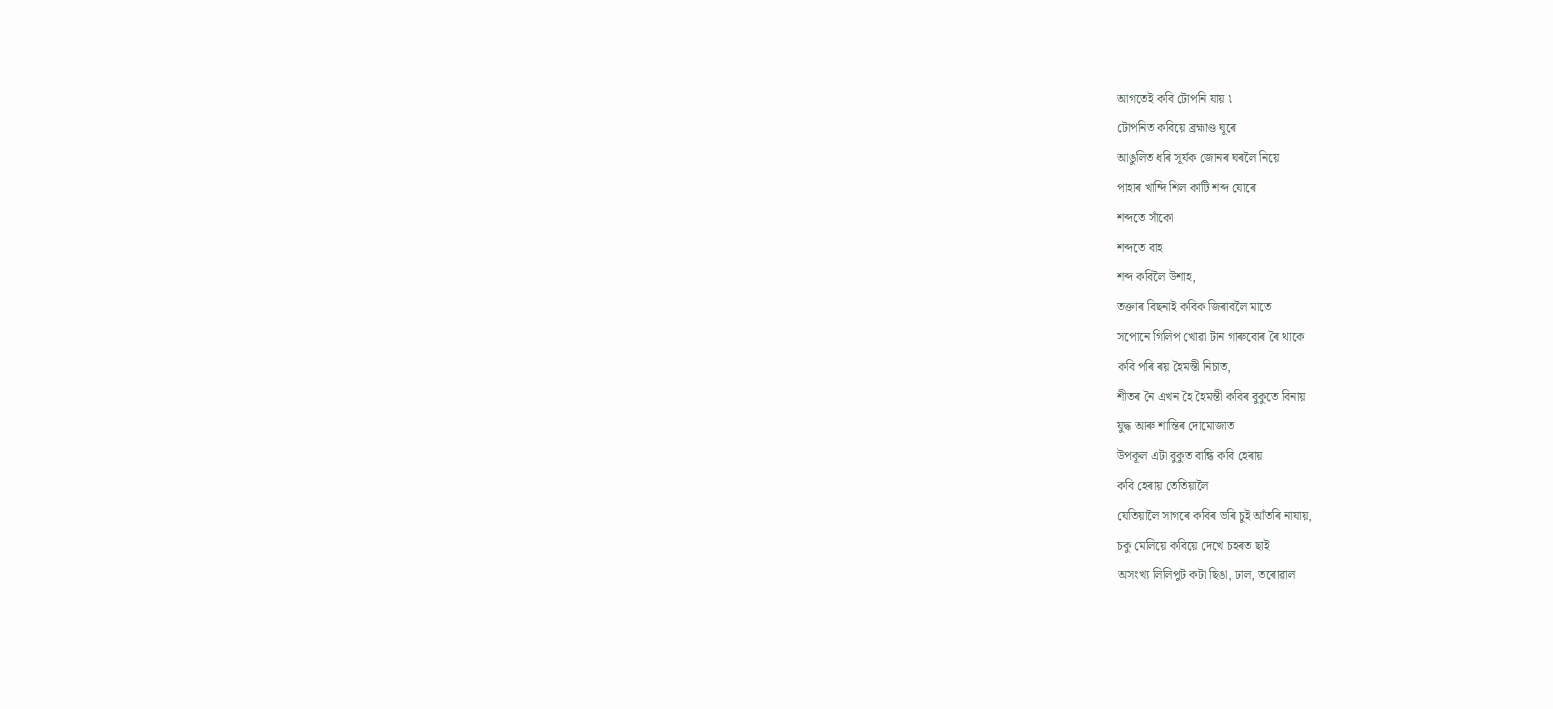আগতেই কবি টোপনি যায় ৷
টোপনিত কবিয়ে ব্ৰহ্মাণ্ড ঘূৰে
আঙুলিত ধৰি সূৰ্যক জোনৰ ঘৰলৈ নিয়ে
পাহাৰ খান্দি শিল কাটি শব্দ যোৰে
শব্দতে সাঁকো
শব্দতে বাহ
শব্দ কবিলৈ উশাহ,
তক্তাৰ বিছনাই কবিক জিৰাবলৈ মাতে
সপোনে গিলিপ খোৱা টান গাৰুবোৰ ৰৈ থাকে
কবি পৰি ৰয় হৈমন্তী নিচাত,
শীতৰ নৈ এখন হৈ হৈমন্তী কবিৰ বুকুতে বিনায়
যুদ্ধ আৰু শান্তিৰ দোমোজাত
উপকূল এটা বুকুত বান্ধি কবি হেৰায়
কবি হেৰায় তেতিয়ালৈ
যেতিয়ালৈ সাগৰে কবিৰ ভৰি চুই আঁতৰি নাযায়,
চকু মেলিয়ে কবিয়ে দেখে চহৰত ছাই
অসংখ্য লিলিপুট কটা ছিঙা, ঢাল, তৰোৱাল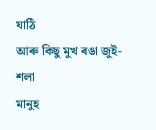যাঠি
আৰু কিছু মুখ ৰঙা জুই-শলা
মানুহ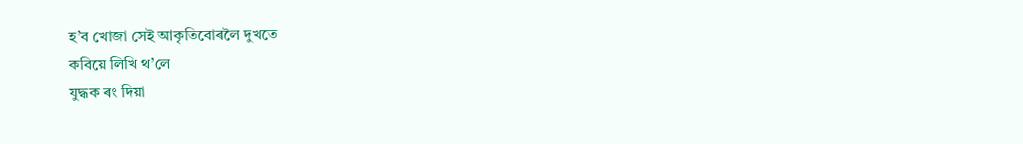হ’ব খোজা সেই আকৃতিবোৰলৈ দুখতে
কবিয়ে লিখি থ’লে
যুদ্ধক ৰং দিয়া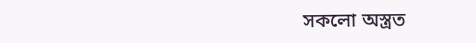সকলো অস্ত্ৰত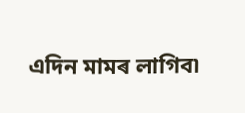এদিন মামৰ লাগিব৷